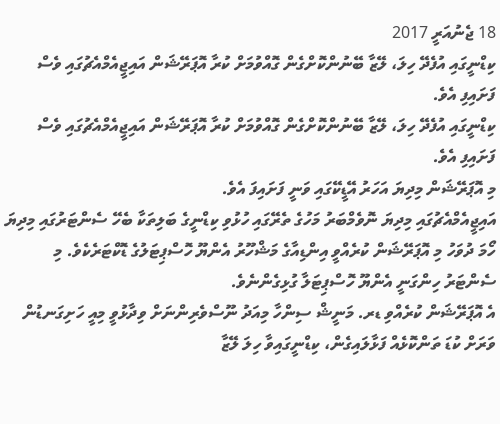18 ޖެނުއަރީ 2017
ކިޑްނީގައި އުފެދޭ ހިލަ، ލޭޒާ ބޭނުންކޮށްގެން ގޮއްވުމަށް ކުރާ އޮޕަރޭޝަން އައިޖީއެމްއެޗުގައި ވެސް ފަށައިފި އެވެ.
ކިޑްނީގައި އުފެދޭ ހިލަ، ލޭޒާ ބޭނުންކޮށްގެން ގޮއްވުމަށް ކުރާ އޮޕަރޭޝަން އައިޖީއެމްއެޗުގައި ވެސް ފަށައިފި އެވެ.
މި އޮޕަރޭޝަން މިދިޔަ އަހަރު އޭޑީކޭގައި ވަނީ ފަށައިފަ އެވެ.
އައިޖީއެމްއެޗުގައި މިދިޔަ ނޮވެމްބަރު މަހުގެ ތެރޭގައި ހުޅުވި ކިޑްނީގެ ބަލިތަކާ ބެހޭ ސެންޓަރުގައި މިދިޔަ ހޯމަ ދުވަހު މި އޮޕަރޭޝަން ކުރެއްވީ އިންޑިއާގެ މަޝްހޫރު އެންޔޫ ހޮސްޕިޓަލުގެ ޑޮކްޓަރެކެވެ. މި ސެންޓަރު ހިންގަނީ އެންޔޫ ހޮސްޕިޓަލާ ގުޅިގެންނެވެ.
އެ އޮޕަރޭޝަން ކުރެއްވި ޑރ. މަނީޝް ސިންހާ މިއަދު ނޫސްވެރިންނަށް ވިދާޅުވީ މިއީ ހަށިގަނޑުން ވަރަށް ކުޑަ ތަންކޮޅެއް ފަޅާލައިގެން، ކިޑްނީގައިވާ ހިލަ ލޭޒާ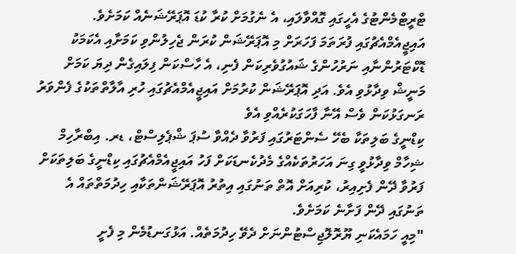ޓްރީޓްމެންޓުގެ އެހީގައި ގޮއްވާލައި، އެ ނެގުމަށް ކުރާ ކުޑަ އޮޕަރޭޝަނެއް ކަމަށެވެ.
އައިޖީއެމްއެޗުގައި ފުރަތަމަ ފަހަރަށް މި އޮޕަރޭޝަން ކުރަން ޖެހިލުންވި ކަމަށާއި އެކަމަކު ޑޮކްޓަރުންނާއި ނަރުހުންގެ ޝައުގުވެރިކަން ފެނި، އެ ހާސްކަން ފިލައިގެން ދިޔަ ކަމަށް މަނީޝް ވިދާޅުވި އެވެ. އަދި އޮޕަރޭޝަން ކުރުމަށް އައިޖީއެމްއެޗުގައި ހުރި އާލާތްތަކުގެ ފެންވަރު ރަނގަޅުކަން ވެސް އޭނާ ފާހަގަކުރެއްވި އެވެ
ކިޑްނީގެ ބަލިތަކާ ބެހޭ ސެންޓަރުގައި ފަރުވާ ދެއްވާ ސުޕަ ޝްޕެލިސްޓް، ޑރ. އިބްރާހިމް ޝިހާމް ވިދާޅުވީ ގިނަ އަހަރުތަކެއްގެ މެދުކެނޑަކަށް ފަހު އައިޖީއެމްއެޗުގައި ކިޑްނީގެ ބަލިތަކަށް ފަރުވާ ދޭން ފެށިއިރު، ކުރިއަށް އޮތް ތަނުގައި އިތުރު އޮޕަރޭޝަންތަކާއި ހިދުމަތްތައް އެ ތަނުގައި ދޭން ފަށާނެ ކަމަށެވެ.
"މިއީ ހަމައެކަނި ޔޫރޮލޮޖިސްޓުންނަށް ދެވޭ ހިދުމަތެއް. އަޅުގަނޑުމެން މި ފެށީ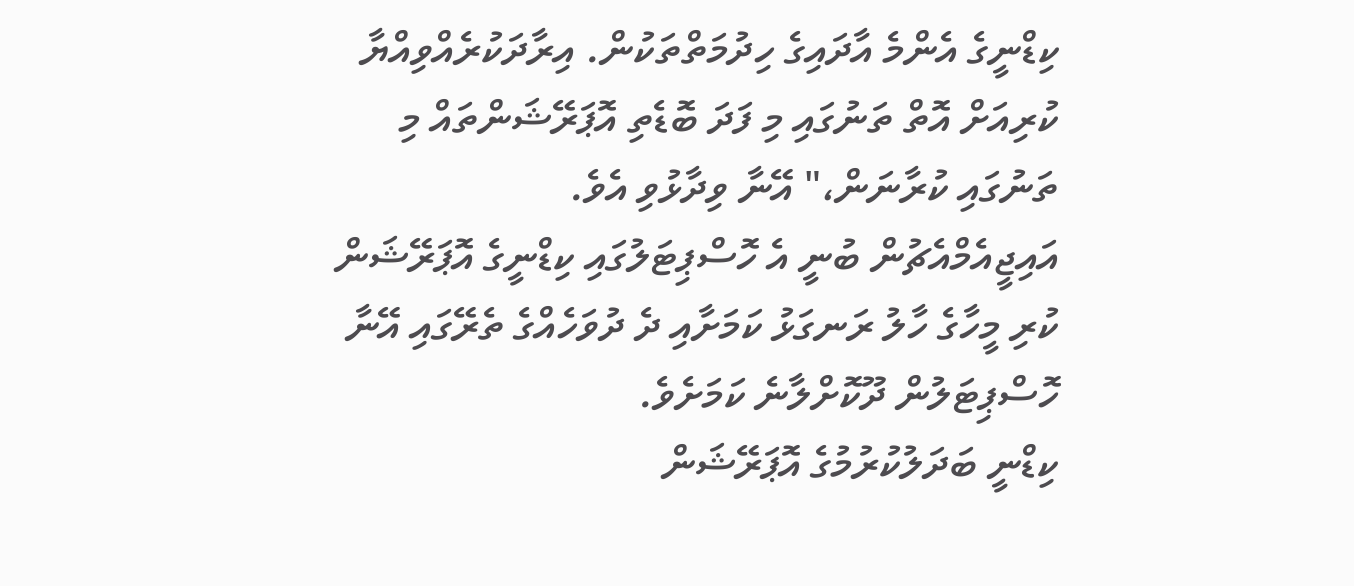ކިޑްނީގެ އެންމެ އާދައިގެ ހިދުމަތްތަކުން. އިރާދަކުރެއްވިއްޔާ ކުރިއަށް އޮތް ތަނުގައި މި ފަދަ ބޮޑެތި އޮޕަރޭޝަންތައް މި ތަނުގައި ކުރާނަން،" އޭނާ ވިދާޅުވި އެވެ.
އައިޖީއެމްއެޗުން ބުނީ އެ ހޮސްޕިޓަލުގައި ކިޑްނީގެ އޮޕަރޭޝަން ކުރި މީހާގެ ހާލު ރަނގަޅު ކަމަށާއި ދެ ދުވަހެއްގެ ތެރޭގައި އޭނާ ހޮސްޕިޓަލުން ދޫކޮށްލާނެ ކަމަށެވެ.
ކިޑްނީ ބަދަލުކުރުމުގެ އޮޕަރޭޝަން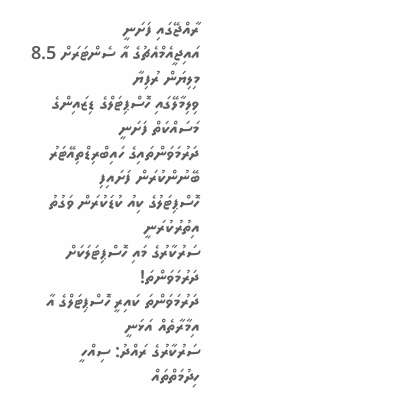ރާއްޖޭގައި ފަށަނީ
އައިޖީއެމްއެޗުގެ އާ ސެންޓަރަށް 8.5 މިލިޔަން ރުފިޔާ
ވިލިމާލޭގައި ހޮސްޕިޓަލްގެ ޑިޒައިންގެ މަސައްކަތް ފަށަނީ
ދަރުމަވަންތައިގެ ހައިބްރިޑްތިއޭޓަރު ބޭނުންކުރަން ފަށައިފި
ހޮސްޕިޓަލުގެ ކިއު ކުޑަކުރަން ވަގުތު އިތުރުކުރަނީ
ސަރުކާރުގެ މައި ހޮސްޕިޓަލަކަށް ދަރުމަވަންތަ!
ދަރުމަވަންތަ ކައިރީ ހޮސްޕިޓަލްގެ އާ އިމާރާތެއް އަޅަނީ
ސަރުކާރުގެ ރައްދު: ސިއްހީ ހިދުމަތްތައް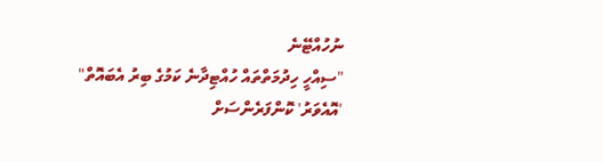ނުހުއްޓޭނެ
"ސިއްހީ ހިދުމަތްތައް ހުއްޓިދާނެ ކަމުގެ ބިރު އެބައޮތް"
'އޮއެވަރު' ކޮންފަރެންސަށް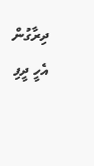ދިރާގުން އެހީ ދީފި